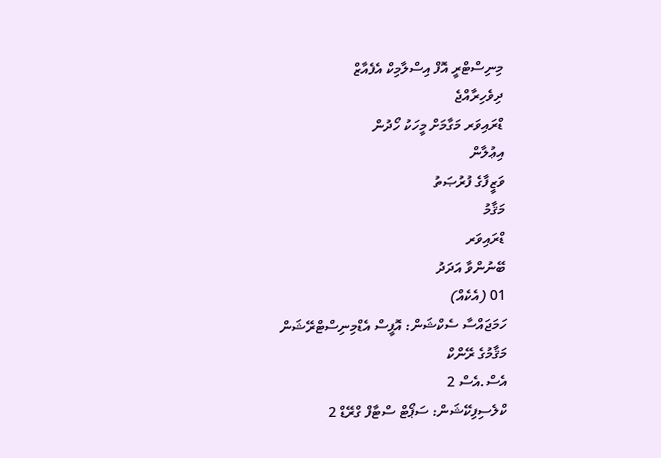މިނިސްޓްރީ އޮފް އިސްލާމިކް އެފެއާޒް
ދިވެހިރާއްޖެ
ޑްރައިވަރ މަގާމަށް މީހަކު ހޯދުން
އިޢުލާން
ވަޒީފާގެ ފުރުޞަތު
މަޤާމު
ޑްރައިވަރ
ބޭނުންވާ އަދަދު
01 (އެކެއް)
ހަމަޖައްސާ ސެކްޝަން: އޮފީސް އެޑްމިނިސްޓްރޭޝަން
މަޤާމުގެ ރޭންކް
އެސް.އެސް 2
ކްލެސިފިކޭޝަން: ސަޕޯޓް ސްޓާފް ގްރޭޑް 2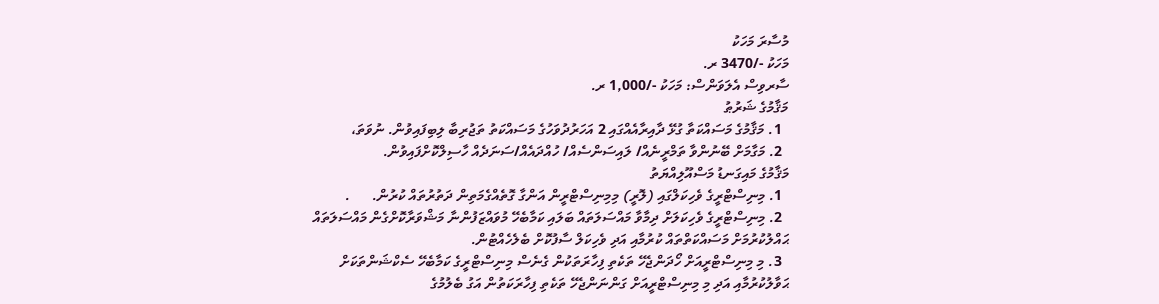މުސާރަ މަހަކު
މަހަކު -/3470 ރ.
ސާރވިސް އެލަވަންސް: މަހަކު -/1,000 ރ.
މަޤާމުގެ ޝަރުޠު
  1. މަޤާމުގެ މަސައްކަތާ ގުޅޭ ދާއިރާއެއްގައި 2 އަހަރުދުވަހުގެ މަސައްކަތު ތަޖުރިބާ ލިބިފައިވުން. ނުވަތަ،
  2. މަގާމަށް ބޭނުންވާ ތަމްރީނެއް/ ލައިސަންސެއް/ ހުއްދައެއް/ސަނަދެއް ހާސިލްކޮށްފައިވުން.
މަޤާމުގެ މައިގަނޑު މަސްއޫލިއްޔަތު
  1. މިނިސްޓްރީގެ ވެހިކަލްގައި (ލޮރީ) މިމިނިސްޓްރީން އަންގާ ގޮތެއްގެމަތިން ދަތުރުތައް ކުރުން.      .
  2. މިނިސްޓްރީގެ ވެހިކަލަށް ދިމާވާ މައްސަލަތައް ބަލައި ކަމާބެހޭ މުވައްޒަފުންނާ މަޝްވަރާކޮށްގެން މައްސަލަތައް ޙައްލުކުރުމަށް މަސައްކަތްތައް ކުރުމާއި އަދި ވެހިކަލް ސާފުކޮށް ބެލެހެއްޓުން.
  3. މި މިނިސްޓްރީއަށް ހޯދަންޖެހޭ ތަކެތި ފިހާރަތަކުން ގެނެސް މިނިސްޓްރީގެ ކަމާބެހޭ ސެކްޝަންތަކަށް ޙަވާލުކުރުމާއި އަދި މި މިނިސްޓްރީއަށް ގަންނަންޖެހޭ ތަކެތި ފިހާރަކަތުން އަގު ބެލުމުގެ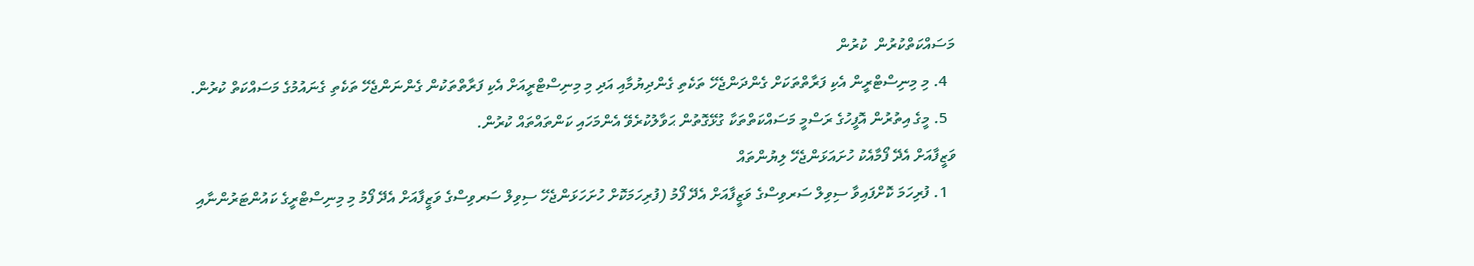މަސައްކަތްކުރުން  ކުރުން
  4. މި މިނިސްޓްރީން އެކި ފަރާތްތަކަށް ގެންދަންޖެހޭ ތަކެތި ގެންދިޔުމާއި އަދި މި މިނިސްޓްރީއަށް އެކި ފަރާތްތަކުން ގެންނަންޖެހޭ ތަކެތި ގެނައުމުގެ މަސައްކަތް ކުރުން.
  5. މީގެ އިތުރުން އޮފީހުގެ ރަސްމީ މަސައްކަތްތަކާ ގުޅޭގޮތުން ޙަވާލުކުރެވޭ އެންމަހައި ކަންތައްތައް ކުރުން.
ވަޒީފާއަށް އެދޭ ފޯމާއެކު ހުށައަޅަންޖެހޭ ލިޔުންތައް
  1. ފުރިހަމަ ކޮށްފައިވާ ސިވިލް ސަރވިސްގެ ވަޒީފާއަށް އެދޭ ފޯމު (ފުރިހަމަކޮށް ހުށަހަޅަންޖެހޭ ސިވިލް ސަރވިސްގެ ވަޒީފާއަށް އެދޭ ފޯމު މި މިނިސްޓްރީގެ ކައުންޓަރުންނާއި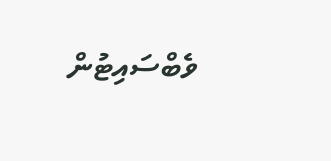ވެބްސައިޓުން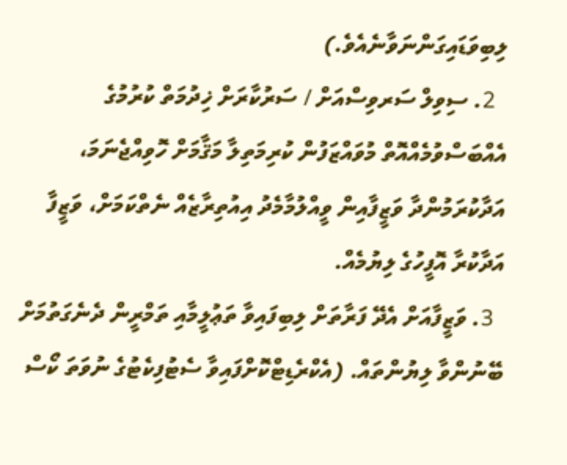ލިބިވަޑައިގަންނަވާނެއެވެ.)
  2. ސިވިލް ސަރވިސްއަށް / ސަރުކާރަށް ޚިދުމަތް ކުރުމުގެ އެއްބަސްވުމެއްއޮތް މުވައްޒަފުން ކުރިމަތިލާ މަޤާމަށް ހޮވިއްޖެނަމަ، އަދާކުރަމުންދާ ވަޒީފާއިން ވީއްލުމާމެދު އިއުތިރާޒެއް ނެތްކަމަށް، ވަޒީފާ އަދާކުރާ އޮފީހުގެ ލިޔުމެއް.
  3. ވަޒީފާއަށް އެދޭ ފަރާތަށް ލިބިފައިވާ ތަޢުލީމާއި ތަމްރީން ދެނެގަތުމަށް ބޭނުންވާ ލިޔުންތައް. (އެކްރެޑިޓްކޮށްފައިވާ ސެޓުފިކެޓުގެ ނުވަތަ ކޯސް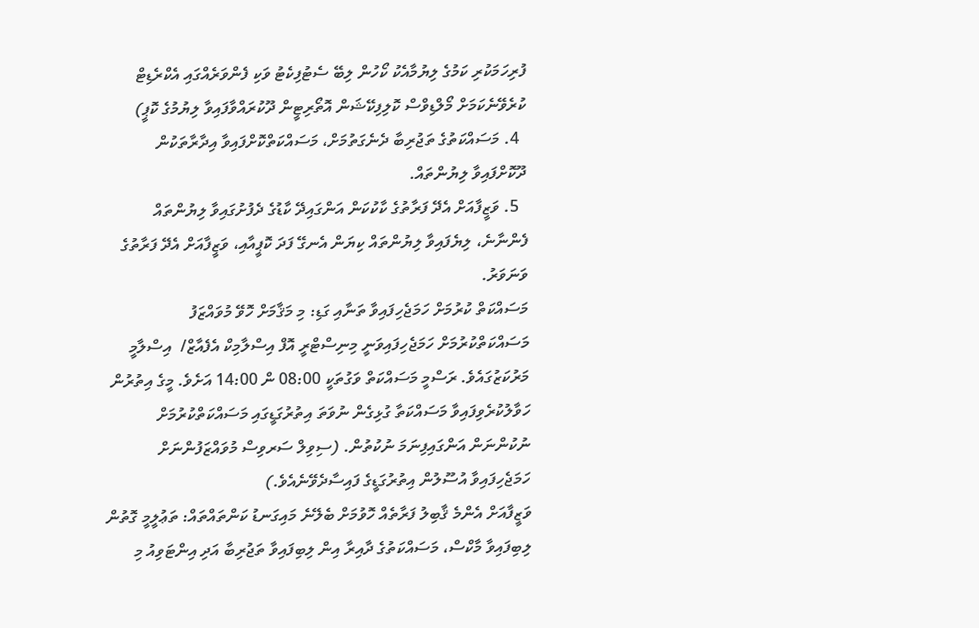ފުރިހަމަކުރި ކަމުގެ ލިޔުމާއެކު ކޯހުން ލިބޭ ސެޓުފިކެޓު ވަކި ފެންވަރެއްގައި އެކްރެޑިޓް ކުރެވޭނެކަމަށް މޯލްޑިވްސް ކޮލިފިކޭޝަން އޮތޯރިޓީން ދޫކުރައްވާފައިވާ ލިޔުމުގެ ކޮޕީ)
  4. މަސައްކަތުގެ ތަޖުރިބާ ދެނެގަތުމަށް، މަސައްކަތްކޮށްފައިވާ އިދާރާތަކުން ދޫކޮށްފައިވާ ލިޔުންތައް.
  5. ވަޒީފާއަށް އެދޭ ފަރާތުގެ ކާކުކަން އަންގައިދޭ ކާޑުގެ ދެފުށުގައިވާ ލިޔުންތައް ފެންނާނެ، ލިޔެފައިވާ ލިޔުންތައް ކިޔަން އެނގޭ ފަދަ ކޮޕީއާއި، ވަޒީފާއަށް އެދޭ ފަރާތުގެ ވަނަވަރު.
މަސައްކަތް ކުރުމަށް ހަމަޖެހިފައިވާ ތަނާއި ގަޑި: މި މަޤާމަށް ހޮވޭ މުވައްޒަފު މަސައްކަތްކުރުމަށް ހަމަޖެހިފައިވަނީ މިނިސްޓްރީ އޮފް އިސްލާމިކް އެފެއާޒް/  އިސްލާމީ މަރުކަޒުގައެވެ. ރަސްމީ މަސައްކަތް ވަގުތަކީ 08:00 ން 14:00 އަށެވެ. މީގެ އިތުރުން ހަވާލުކުރެވިފައިވާ މަސައްކަތާ ގުޅިގެން ނުވަތަ އިތުރުގަޑީގައި މަސައްކަތްކުރުމަށް ނުކުންނަން އަންގައިފިނަމަ ނުކުތުން. (ސިވިލް ސަރވިސް މުވައްޒަފުންނަށް ހަމަޖެހިފައިވާ އުސޫލުން އިތުރުގަޑީގެ ފައިސާދެވޭނެއެވެ.)
ވަޒީފާއަށް އެންމެ ޤާބިލު ފަރާތެއް ހޮވުމަށް ބެލޭނެ މައިގަނޑު ކަންތައްތައް: ތަޢުލީމީ ގޮތުން ލިބިފައިވާ މާކްސް، މަސައްކަތުގެ ދާއިރާ އިން ލިބިފައިވާ ތަޖުރިބާ އަދި އިންޓަވިއު މި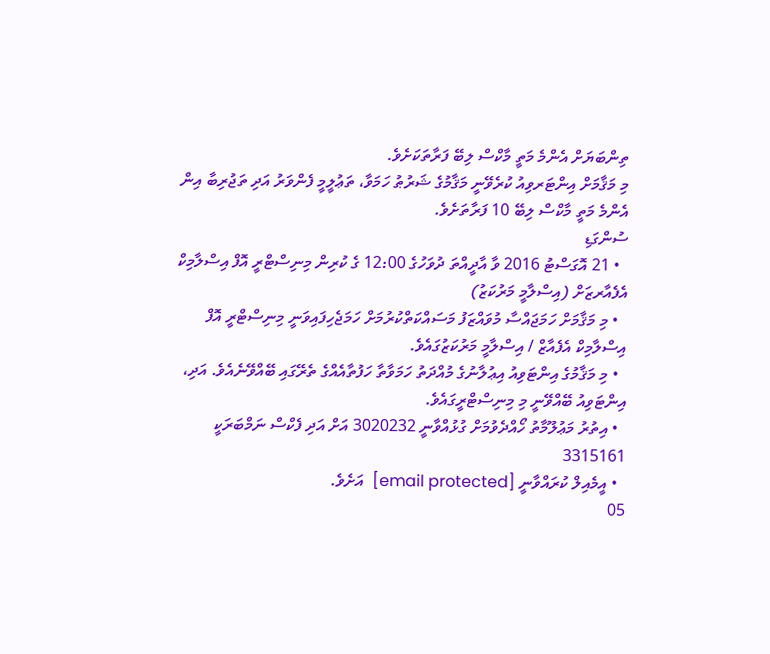ތިންބަޔަށް އެންމެ މަތީ މާކްސް ލިބޭ ފަރާތަކަށެވެ.
މި މަޤާމަށް އިންޓަރވިއު ކުރެވޭނީ މަޤާމުގެ ޝަރުޠު ހަމަވާ، ތަޢުލީމީ ފެންވަރު އަދި ތަޖުރިބާ އިން އެންމެ މަތީ މާކްސް ލިބޭ 10 ފަރާތަށެވެ.
ސުންގަޑި
  • 21 އޮގަސްޓު 2016 ވާ އާދީއްތަ ދުވަހުގެ 12:00 ގެ ކުރިން މިނިސްޓްރީ އޮފް އިސްލާމިކް އެފެއާރޒަށް (އިސްލާމީ މަރުކަޒު)
  • މި މަޤާމަށް ހަމަޖައްސާ މުވައްޒަފު މަސައްކަތްކުރުމަށް ހަމަޖެހިފައިވަނީ މިނިސްޓްރީ އޮފް އިސްލާމިކް އެފެއާޒް / އިސްލާމީ މަރުކަޒުގައެވެ.
  • މި މަޤާމުގެ އިންޓަވިއު އިޢުލާނުގެ މުއްދަތު ހަމަވާތާ ހަފުތާއެއްގެ ތެރޭގައި ބޭއްވޭނެއެވެ. އަދި، އިންޓަވިއު ބޭއްވޭނީ މި މިނިސްޓްރީގައެވެ.
  • އިތުރު މަޢުލޫމާތު ހޯއްދެވުމަށް ގުޅުއްވާނީ 3020232 އަށް އަދި ފެކްސް ނަމްބަރަކީ 3315161
  • އީމެއިލް ކުރައްވާނީ [email protected]  އަށެވެ.
05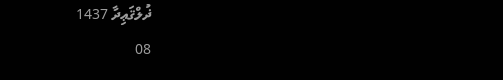ޛުލްޤަޢިދާ 1437
08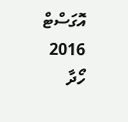އޮގަސްޓް 2016
ހޯދާ